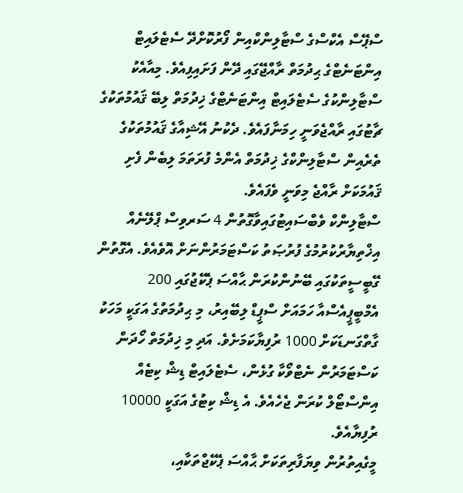ސްޕޭސް އެކްސްގެ ސްޓާލިންކްއިން ފޯރުކޮށްދޭ ސެޓެލައިޓް އިންޓަނެޓްގެ ޙިދުމަތް ރާއްޖޭގައި ދޭން ފަށައިފިއެވެ. މިއާއެކު ސްޓާލިންކުގެ ސެޓެލައިޓް އިންޓަނެޓްގެ ޚިދުމަތް ލިބޭ ޤައުމުތަކުގެ ޗާޓުގައި ރާއްޖެވަނީ ހިމަނާފައެވެ. ދެކުނު އޭޝިއާގެ ޤައުމުތަކުގެ ތެރެއިން ސްޓާލިންކްގެ ޚިދުމަތް އެންމެ ފުރަތަމަ ލިބެން ފެށި ޤައުމަކަށް ރާއްޖެ މިވަނީ ވެފައެވެ.
ސްޓާލިންކް ވެބްސައިޓުގައިވާގޮތުން 4 ސަރވިސް ޕްލޭނެއް އިޚްތިޔާރުކުރުމުގެ ފުރުޞަތު ކަސްޓަމަރުންނަށް އޮވެއެވެ. އެގޮތުން ގޭބީސީތަކުގައި ބޭނުންކުރަން ޙާއްސަ ޕެކޭޖުގައި 200 އެމްބީޕީއެސްއާ ހަމައަށް ސްޕީޑް ލިބޭއިރު، މި ޙިދުމަތުގެ އަގަކީ މަހަކު ގާތްގަނޑަކަށް 1000 ރުފިޔާކަމަށެވެ. އަދި މި ޚިދުމަތް ހޯދަން ކަސްޓަމަރުން ނެޓްވޯކާ ގުޅެން، ސެޓެލައިޓް ޑިޝް ކިޓެއް އިންސްޓޯލް ކުރަން ޖެހެއެވެ. އެ ޑިޝް ކިޓުގެ އަގަކީ 10000 ރުފިޔާއެވެ.
މީގެއިތުރުން ވިޔަފާރިތަކަށް ޙާއްސަ ޕެކޭޖްތަކާއި،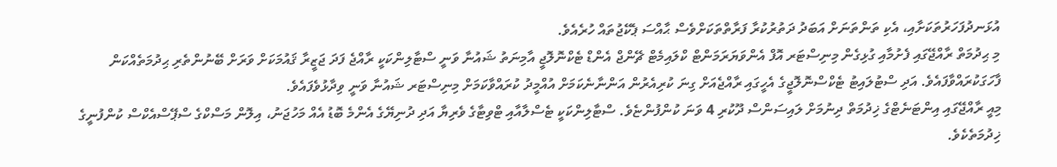އުޅަނދުފަހަރުތަކަށާއި، އެކި ތަންތަނަށް އަބަދު ދަތުރުކުރާ ފަރާތްތަކަށްވެސް ޙާއްސަ ޕެކޭޖުތައް ހުރެއެވެ.
މި ޙިދުމަތް ރާއްޖޭގައި ފެށުމާއި ގުޅިގެން މިނިސްޓަރ އޮފް އެންވަޔަރަމަންޓް ކްލައިމެޓް ޗޭންޖް އެންޑް ޓެކްނޮލޮޖީ އާމިނަތު ޝައުނާ ވަނީ ސްޓާލިންކަކީ ރާއްޖެ ފަދަ ޖަޒީރާ ޤައުމަކަށް ވަރަށް ބޭނުންތެރި ޙިދުމަތެއްކަން ފާހަގަކުރައްވާފައެވެ. އަދި ސްޓުލައިޓު ޓެކްސްނޮލޮޖީގެ އެހީގައި ރާއްޖެއަށް ގިނަ ކުރިއެރުން އަންނާނެކަމަށް އުއްމީދު ކުރައްވާކަމަށް މިނިސްޓަރ ޝައުނާ ވަނީ ވިދާޅުވެފައެވެ.
މިއީ ރާއްޖޭގައި އިންޓަނެޓްގެ ޚިދުމަތް ދިނުމަށް ލައިސަންސް ދޫކުރި 4 ވަނަ ކުންފުންޏެވެ. ސްޓާލިންކަކީ ޓެސްލާއާއި ޓްވިޓާގެ ވެރިޔާ އަދި ދުނިޔޭގެ އެންމެ ބޮޑު އެއް މަހުޖަނު، އިލޮން މަސްކްގެ ސްޕޭސްއެކްސް ކުންފުނީގެ ޚިދުމަތެކެވެ.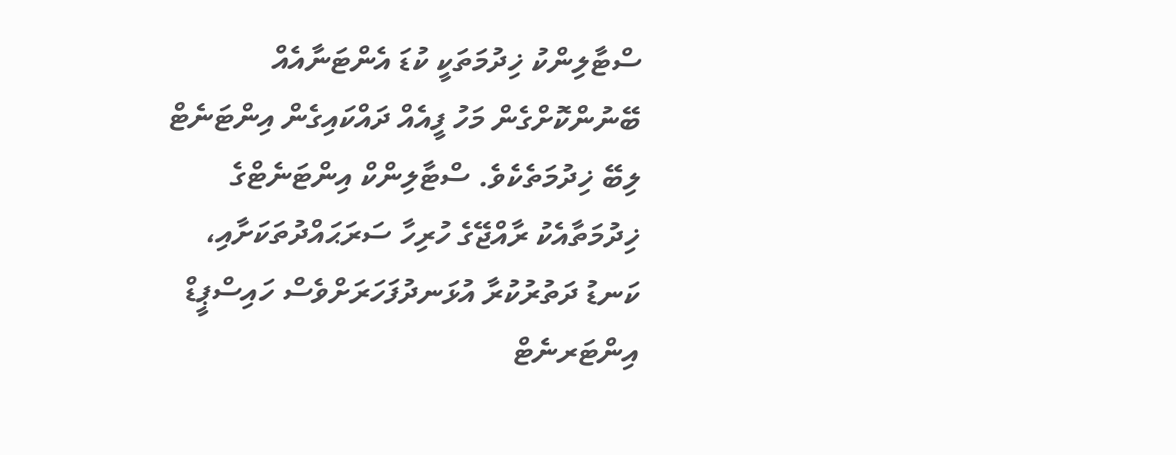ސްޓާލިންކު ޚިދުމަތަކީ ކުޑަ އެންޓަނާއެއް ބޭނުންކޮށްގެން މަހު ފީއެއް ދައްކައިގެން އިންޓަނެޓް ލިބޭ ޚިދުމަތެކެވެ. ސްޓާލިންކް އިންޓަނެޓްގެ ޚިދުމަތާއެކު ރާއްޖޭގެ ހުރިހާ ސަރަޙައްދުތަކަށާއި، ކަނޑު ދަތުރުކުރާ އުޅަނދުފަހަރަށްވެސް ހައިސްޕީޑް އިންޓަރނެޓް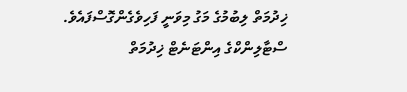ޚިދުމަތް ލިބުމުގެ މަގު މިވަނީ ފަހިވެގެންގޮސްފައެވެ.
ސްޓާލިންކްގެ އިންޓަނެޓް ޚިދުމަތް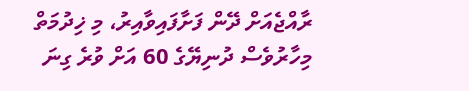ރާއްޖެއަށް ދޭން ފަށާފައިވާއިރު، މި ޚިދުމަތް މިހާރުވެސް ދުނިޔޭގެ 60 އަށް ވުރެ ގިނަ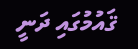ޤައުމުގައި ދަނީ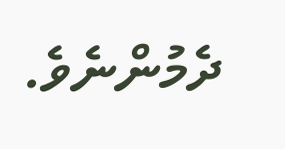ދެމުންނެވެ.